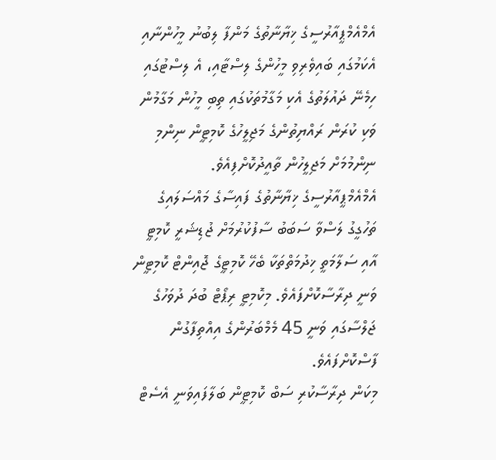އެމްއެމްޕީއާރުސީގެ ޚިޔާނާތުގެ މަންފާ ލިބުނު މީހުންނާއި އެކަމުގައި ބައިވެރިވި މީހުންގެ ލިސްޓާއި، އެ ލިސްޓުގައި ހިމެނޭ ދައުލަތުގެ އެކި މަގާމުތަކުގައި ތިބި މީހުން މަގާމުން ވަކި ކުރަން ރައްޔިތުންގެ މަޖިލީހުގެ ކޮމިޓީން ނިންމި ނިންމުމަށް މަޖިލީހުން ތާއީދުކޮށްފިއެވެ.
އެމްއެމްޕީއާރުސީގެ ޚިޔާނާތުގެ ފައިސާގެ މައްސަލައިގެ ތަހުގީގު ލަސްވާ ސަބަބު ސާފުކުރުމަށް ޖުޑިޝަރީ ކޮމިޓީ އާއި ސަލާމަތީ ޚިދުމަތްތަކާ ބެހޭ ކޮމިޓީގެ ޖޮއިންޓް ކޮމިޓީން ވަނީ ދިރާސާކޮށްފައެވެ. މިކޮމިޓީ ރިޕޯޓް ބުދަ ދުވަހުގެ ޖަލްސާގައި ވަނީ 45 މެމްބަރުންގެ އިއްތިފާގުން ފާސްކޮށްފައެވެ.
މިކަން ދިރާސާކުރި ސަބް ކޮމިޓީން ބަލާފައިވަނީ އެސެޓް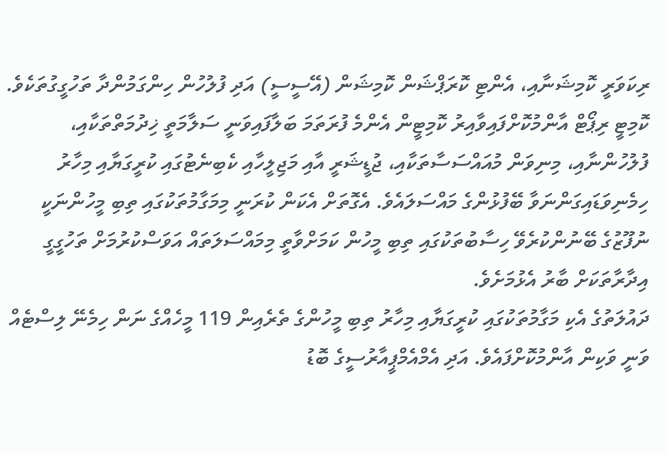ރިކަވަރީ ކޮމިޝަނާއި، އެންޓި ކޮރަޕްޝަން ކޮމިޝަން (އޭސީސީ) އަދި ފުލުހުން ހިންގަމުންދާ ތަހުގީގުތަކެވެ.
ކޮމިޓީ ރިޕޯޓް އާންމުކޮށްފައިވާއިރު ކޮމިޓީން އެންމެ ފުރަތަމަ ބަލާފައިވަނީ ސަލާމަތީ ޚިދުމަތްތަކާއި، ފުލުހުންނާއި، މިނިވަން މުއައްސަސާތަކާއި، ޖުޑީޝަރީ އާއި މަޖިލީހާއި ކެބިނެޓުގައި ކުރީގަޔާއި މިހާރު ހިމެނިވަޑައިގަންނަވާ ބޭފުޅުންގެ މައްސަލައެވެ. އެގޮތަށް އެކަން ކުރަނީ މިމަގާމުތަކުގައި ތިބި މީހުންނަކީ ނުފޫޒުގެ ބޭނުންކުރެވޭ ހިސާބުތަކުގައި ތިބި މީހުން ކަމަށްވާތީ މިމައްސަލަތައް އަވަސްކުރުމަށް ތަހުގީގީ އިދާރާތަކަށް ބާރު އެޅުމަށެވެ.
ދައުލަތުގެ އެކި މަގާމުތަކުގައި ކުރީގަޔާއި މިހާރު ތިބި މީހުންގެ ތެރެއިން 119 މީހެއްގެ ނަން ހިމެނޭ ލިސްޓެއް ވަނީ ވަކިން އާންމުކޮށްފައެވެ. އަދި އެމްއެމްޕީއާރުސީގެ ބޮޑު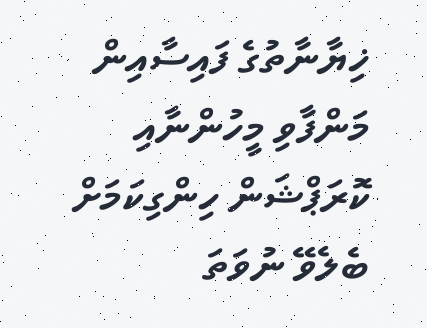ޚިޔާނާތުގެ ފައިސާއިން މަންފާވި މީހުންނާއި ކޮރަޕްޝަން ހިންގިކަމަށް ބެލެވޭ ނުވަތަ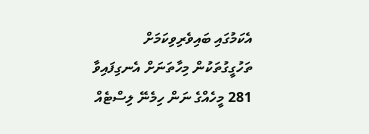އެކަމުގައި ބައިވެރިވިކަމަށް ތަހުގީގުތަކުން މިހާތަނަށް އެނގިފައިވާ 281 މީހެއްގެ ނަން ހިމެނޭ ލިސްޓެއް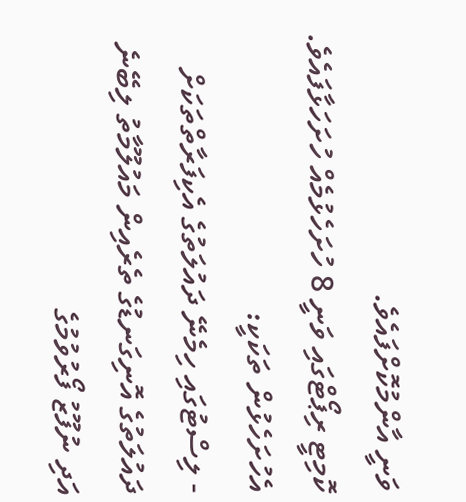ވަނީ އާންމުކޮށްފައެވެ.
ކޮމިޓީ ރިޕޯޓްގައި ވަނީ 8 ހުށަހެޅުމެއް ހުށަހަޅާފައެވެ.
އެހުށަހެޅުން ތަކަކީ:
- ލިސްޓުގައި ހިމެނޭ ދައުލަތުގެ އެކިފަރާތްތަކަށް ދައުލަތުގެ އޮނިގަނޑުގެ ތެރެއިން މައުލޫމާތު ލިބޭނެ އަދި ނުފޫޒު ފޯރުވުމުގެ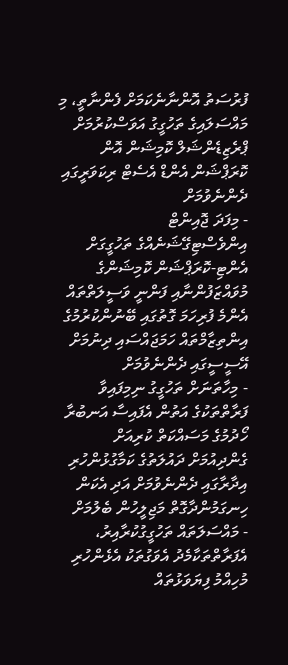ފުރުސަތު އޮންނާނެކަމަށް ފެންނާތީ، މި މައްސަލައިގެ ތަހުގީގު އަވަސްކުރުމަށް ޕްރެޒިޑެންޝަލް ކޮމިޝަން އޮން ކޮރަޕްޝަން އެންޑް އެސެޓް ރިކަވަރީގައި ދެންނެވުމަށް
- މިފަދަ ޖޮއިންޓް އިންވެސްޓިގޭޝަނެއްގެ ތަހުގީގަށް އެންޓި-ކޮރަޕްޝަން ކޮމިޝަންގެ މުވައްޒަފުންނާއި ފަންނީ ވަސީލަތްތައް އެންމެ ފުރިހަމަ ގޮތުގައި ބޭނުންކުރުމުގެ އިންތިޒާމްތައް ހަމަޖައްސައި ދިނުމަށް އޭސީސީގައި ދެންނެވުމަށް
- މިހާތަނަށް ތަހުގީގު ނިމިފައިވާ ފަރާތްތަކުގެ އަތުން އެފައިސާ އަނބުރާ ހޯދުމުގެ މަސައްކަތް ކުރިއަށް ގެންދިއުމަށް ދައުލަތުގެ ކަމާގުޅުންހުރި އިދާރާގައި ދެންނެވުމަށް އަދި އެކަން ހިނގަމުންދާގޮތް މަޖިލީހުން ބެލުމަށް
- މައްސަލަތައް ތަހުގީގުކުރާއިރު، އެފަރާތްތަކާމެދު އެވަގުތަކު އެޅެންހުރި މުހިއްމު ފިޔަވަޅުތައް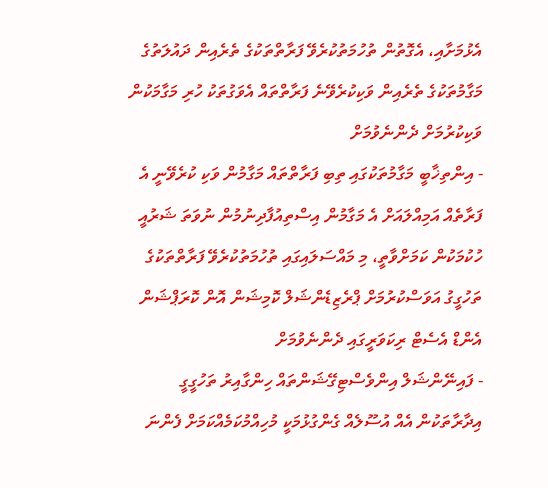އެޅުމަށާއި، އެގޮތުން ތުހުމަތުކުރެވޭ ފަރާތްތަކުގެ ތެރެއިން ދައުލަތުގެ މަގާމުތަކުގެ ތެރެއިން ވަކިކުރެވޭނެ ފަރާތްތައް އެވަގުތަކު ހުރި މަގާމަކުން ވަކިކުރުމަށް ދެންނެވުމަށް
- އިންތިޚާބީ މަގާމުތަކުގައި ތިބި ފަރާތްތައް މަގާމުން ވަކި ކުރެވޭނީ އެ ފަރާތެއް އަމިއްލައަށް އެ މަގާމުން އިސްތިއުފާދިނުމުން ނުވަތަ ޝަރުއީ ހުކުމަކުން ކަމަށްވާތީ، މި މައްސަލައިގައި ތުހުމަތުކުރެވޭ ފަރާތްތަކުގެ ތަހުގީގު އަވަސްކުރުމަށް ޕްރެޒިޑެންޝަލް ކޮމިޝަން އޮން ކޮރަޕްޝަން އެންޑް އެސެޓް ރިކަވަރީގައި ދެންނެވުމަށް
- ފައިނޭންޝަލް އިންވެސްޓިގޭޝަންތައް ހިންގާއިރު ތަހުގީގީ އިދާރާތަކުން އެއް އުސޫލެއް ގެންގުޅުމަކީ މުހިއްމުކަމެއްކަމަށް ފެންނަ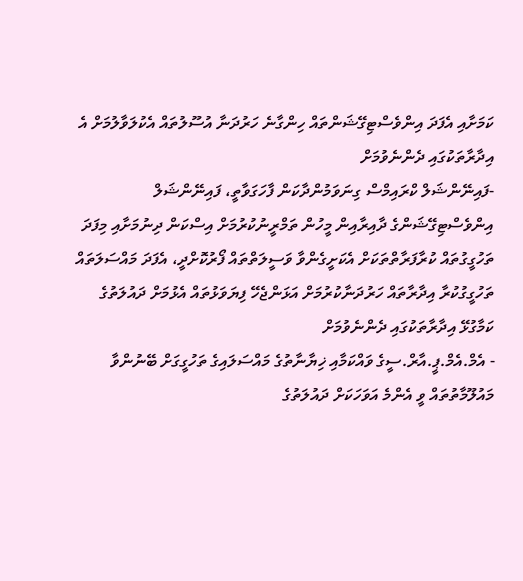ކަމަށާއި އެފަދަ އިންވެސްޓިގޭޝަންތައް ހިންގާނެ ހަރުދަނާ އުސޫލުތައް އެކުލަވާލުމަށް އެ އިދާރާތަކުގައި ދެންނެވުމަށް
-ފައިނޭންޝަލް ކްރައިމްސް ގިނަވަމުންދާކަން ފާހަގަވާތީ، ފައިނޭންޝަލް އިންވެސްޓިގޭޝަންގެ ދާއިރާއިން މީހުން ތަމްރީނުކުރުމަށް އިސްކަން ދިނުމަށާއި މިފަދަ ތަހުގީގުތައް ކުރާފަރާތްތަކަށް އެކަށީގެންވާ ވަސީލަތްތައް ފޯރުކޮށްދީ، އެފަދަ މައްސަލަތައް ތަހުގީގުކުރާ އިދާރާތައް ހަރުދަނާކުރުމަށް އަޅަންޖެހޭ ފިޔަވަޅުތައް އެޅުމަށް ދައުލަތުގެ ކަމާގުޅޭ އިދާރާތަކުގައި ދެންނެވުމަށް
- އެމް.އެމް.ޕީ.އާރް.ސީގެ ވައްކަމާއި ޚިޔާނާތުގެ މައްސަލައިގެ ތަހުގީގަށް ބޭނުންވާ މައުލޫމާތުތައް ވީ އެންމެ އަވަހަކަށް ދައުލަތުގެ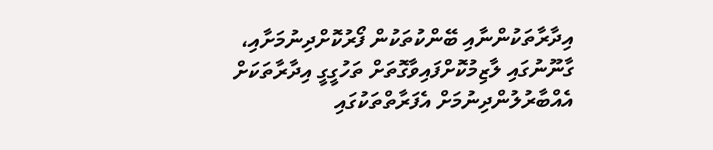އިދާރާތަކުންނާއި ބޭންކުތަކުން ފޯރުކޮށްދިނުމަށާއި، ގާނޫނުގައި ލާޒިމުކޮށްފައިވާގޮތަށް ތަހުގީގީ އިދާރާތަކަށް އެއްބާރުލުންދިނުމަށް އެފަރާތްތަކުގައި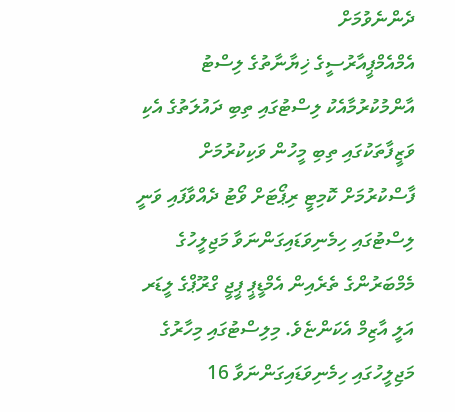ދެންނެވުމަށް
އެމްއެމްޕީއާރުސީގެ ޚިޔާނާތުގެ ލިސްޓު އާންމުކުރުމާއެކު ލިސްޓުގައި ތިބި ދައުލަތުގެ އެކި ވަޒީފާތަކުގައި ތިބި މީހުން ވަކިކުރުމަށް ފާސްކުރުމަށް ކޮމިޓީ ރިޕޯޓަށް ވޯޓު ދެއްވާފައި ވަނީ ލިސްޓުގައި ހިމެނިވަޑައިގަންނަވާ މަޖިލީހުގެ މެމްބަރުންގެ ތެރެއިން އެމްޑީޕީ ޕީޖީ ގްރޫޕްގެ ލީޑަރ އަލީ އާޒިމް އެކަންޏެވެ. މިލިސްޓުގައި މިހާރުގެ މަޖިލީހުގައި ހިމެނިވަޑައިގަންނަވާ 16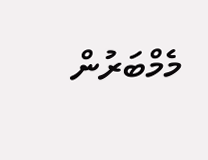މެމްބަރުން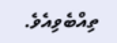ތިއްބެވިއެވެ.